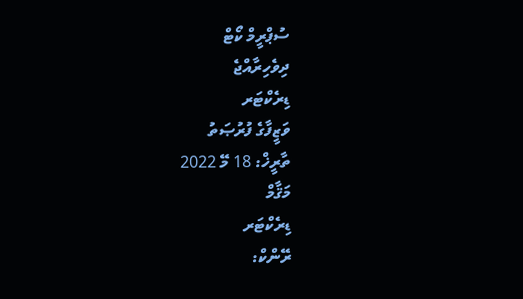ސުޕްރީމް ކޯޓް
ދިވެހިރާއްޖެ
ޑިރެކްޓަރ
ވަޒީފާގެ ފުރުޞަތު
ތާރީޚް: 18 މޭ 2022
މަޤާމް
ޑިރެކްޓަރ
ރޭންކް: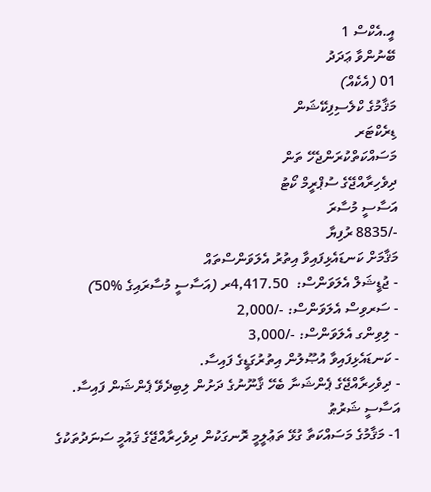އީ.އެކްސް 1
ބޭނުންވާ ޢަދަދު
01 (އެކެއް)
މަޤާމުގެ ކްލެސިފިކޭޝަން
ޑިރެކްޓަރ
މަސައްކަތްކުރަންޖެހޭ ތަން
ދިވެހިރާއްޖޭގެ ސުޕްރީމް ކޯޓު
އަސާސީ މުސާރަ
-/8835 ރުފިޔާ
މަޤާމަށް ކަނޑައެޅިފައިވާ އިތުރު އެލަވަންސްތައް
- ޖުޑީޝަލް އެލަވަންސް:  4,417.50ރ (އަސާސީ މުސާރައިގެ %50)
- ސަރވިސް އެލަވަންސް: -/2,000
- ލިވިންގ އެލަވަންސް: -/3,000
- ކަނޑައެޅިފައިވާ އުޞޫލުން އިތުރުގަޑީގެ ފައިސާ.
- ދިވެހިރާއްޖޭގެ ޕެންޝަނާ ބެހޭ ޤާނޫނުގެ ދަށުން ލިބިދެވޭ ޕެންޝަން ފައިސާ.
އަސާސީ ޝަރުޠު
1- މަޤާމުގެ މަސައްކަތާ ގުޅޭ ތަޢުލީމީ ރޮނގަކުން ދިވެހިރާއްޖޭގެ ޤައުމީ ސަނަދުތަކުގެ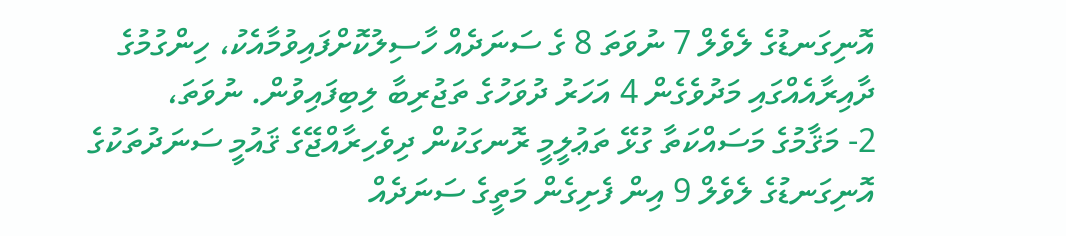އޮނިގަނޑުގެ ލެވެލް 7 ނުވަތަ 8 ގެ ސަނަދެއް ހާސިލުކޮށްފައިވުމާއެކު، ހިންގުމުގެ ދާއިރާއެއްގައި މަދުވެގެން 4 އަހަރު ދުވަހުގެ ތަޖުރިބާ ލިބިފައިވުން. ނުވަތަ،
2- މަޤާމުގެ މަސައްކަތާ ގުޅޭ ތަޢުލީމީ ރޮނގަކުން ދިވެހިރާއްޖޭގެ ޤައުމީ ސަނަދުތަކުގެ އޮނިގަނޑުގެ ލެވެލް 9 އިން ފެށިގެން މަތީގެ ސަނަދެއް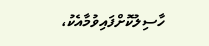ހާސިލުކޮށްފައިވުމާއެކު،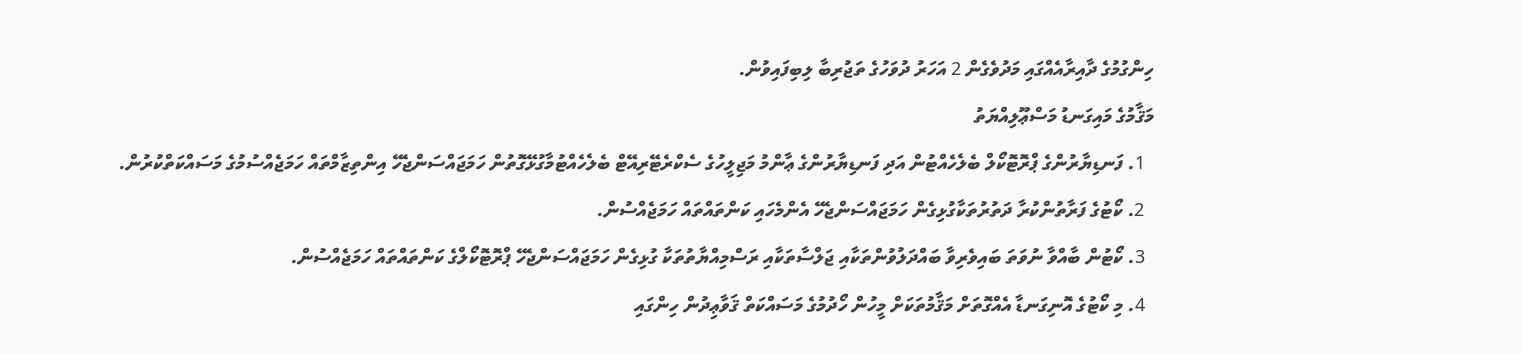ހިންގުމުގެ ދާއިރާއެއްގައި މަދުވެގެން 2 އަހަރު ދުވަހުގެ ތަޖުރިބާ ލިބިފައިވުން.
މަޤާމުގެ މައިގަނޑު މަސްޢޫލިއްޔަތު
  1. ފަނޑިޔާރުންގެ ޕްރޮޓޮކޯލް ބެލެހެއްޓުން އަދި ފަނޑިޔާރުންގެ ޢާންމު މަޖިލީހުގެ ސެކްރެޓޭރިއޭޓް ބެލެހެއްޓުމާގުޅޭގޮތުން ހަމަޖައްސަންޖެހޭ އިންތިޒާމްތައް ހަމަޖެއްސުމުގެ މަސައްކަތްކުރުން.
  2. ކޯޓުގެ ފަރާތުންކުރާ ދަތުރުތަކާގުޅިގެން ހަމަޖައްސަންޖެހޭ އެންމެހައި ކަންތައްތައް ހަމަޖެއްސުން.
  3. ކޯޓުން ބާއްވާ ނުވަތަ ބައިވެރިވާ ބައްދަލުވުންތަކާއި ޖަލްސާތަކާއި ރަސްމިއްޔާތުތަކާ ގުޅިގެން ހަމަޖައްސަންޖެހޭ ޕްރޮޓޮކޯލްގެ ކަންތައްތައް ހަމަޖެއްސުން.
  4. މި ކޯޓުގެ އޮނިގަނޑާ އެއްގޮތަށް މަޤާމުތަކަށް މީހުން ހޯދުމުގެ މަސައްކަތް ޤަވާޢިދުން ހިންގައި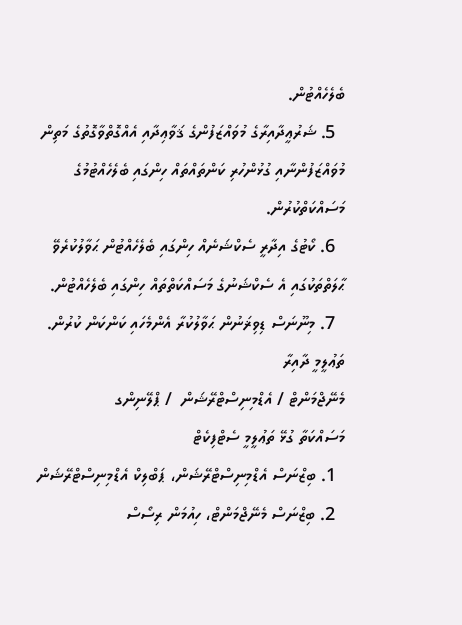ބެލެހެއްޓުން.
  5. ޝަރުޢީދާއިރާގެ މުވައްޒަފުންގެ ޤަވާޢިދާއި އެއްގޮތްވާގޮތުގެ މަތިން މުވައްޒަފުންނާއި ގުޅުންހުރި ކަންތައްތައް ހިންގައި ބެލެހެއްޓުމުގެ މަސައްކަތްކުރުން.
  6. ކޯޓުގެ އިދާރީ ސެކްޝަނެއް ހިންގައި ބެލެހެއްޓުން ޙަވާލުކުރެވޭ ޙާލަތްތަކުގައި އެ ސެކްޝަނުގެ މަސައްކަތްތައް ހިންގައި ބެލެހެއްޓުން.
  7. މިނޫނަސް ޑިވިޜަނުން ޙަވާލުކުރާ އެންމެހައި ކަންކަން ކުރުން.
ތަޢުލީމީ ދާއިރާ
މެނޭޖްމަންޓް / އެޑްމިނިސްޓްރޭޝަން  / ޕްލޭނިންގ
މަސައްކަތާ ގުޅޭ ތަޢުލީމީ ސެޓްފިކެޓް
  1. ބިޒްނަސް އެޑްމިނިސްޓްރޭޝަން، ޕަބްލިކް އެޑްމިނިސްޓްރޭޝަން
  2. ބިޒްނަސް މެނޭޖްމަންޓް، ހިއުމަން ރިސޯސް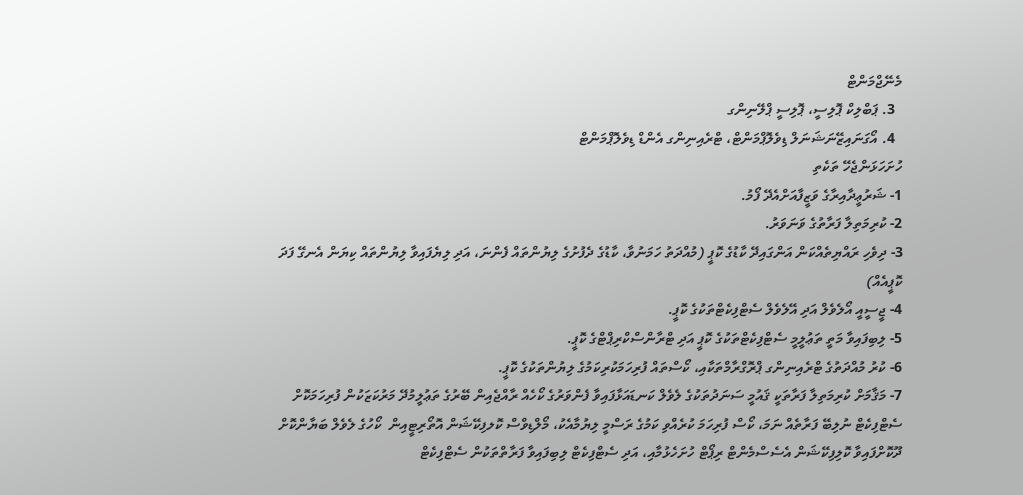މެނޭޖްމަންޓް
  3. ޕަބްލިކް ޕޮލިސީ، ޕޮލިސީ ޕްލޭނިންގ
  4. އޯގަނައިޒޭނަޝަނަލް ޑިވެލޮޕްމަންޓް، ޓްރެއިނިންގ އެންޑް ޑިވެލޮޕްމަންޓް
ހުށަހަޅަންޖެހޭ ތަކެތި
1- ޝަރުޢީދާއިރާގެ ވަޒީފާއަށްއެދޭ ފޯމު.
2- ކުރިމަތިލާ ފަރާތުގެ ވަނަވަރު.
3- ދިވެހި ރައްޔިތެއްކަން އަންގައިދޭ ކާޑުގެ ކޮޕީ (މުއްދަތު ހަމަނުވާ، ކާޑުގެ ދެފުށުގެ ލިޔުންތައް ފެންނަ، އަދި ލިޔެފައިވާ ލިޔުންތައް ކިޔަން އެނގޭ ފަދަ ކޮޕީއެއް)
4- ޖީސީއީ އޯލެވެލް އަދި އޭލެވެލް ސެޓްފިކެޓްތަކުގެ ކޮޕީ.
5- ލިބިފައިވާ މަތީ ތަޢުލީމީ ސެޓްފިކެޓްތަކުގެ ކޮޕީ އަދި ޓްރާންސްކްރިޕްޓްގެ ކޮޕީ.
6- ކުރު މުއްދަތުގެ ޓްރެއިނިންގ ޕްރޮގްރާމްތަކާއި، ކޯސްތައް ފުރިހަމަކުރިކަމުގެ ލިޔުންތަކުގެ ކޮޕީ.
7- މަޤާމަށް ކުރިމަތިލާ ފަރާތަކީ ޤައުމީ ސަނަދުތަކުގެ ލެވެލް ކަނޑައަޅާފައިވާ ފެންވަރުގެ ކޯހެއް ރާއްޖެއިން ބޭރުގެ ތަޢުލީމުދޭ މަރުކަޒަކުން ފުރިހަމަކޮށް ސެޓްފިކެޓް ނުލިބޭ ފަރާތެއް ނަމަ، ކޯސް ފުރިހަމަ ކުރެއްވި ކަމުގެ ރަސްމީ ލިޔުމާއެކު، މޯލްޑިވްސް ކޮލފިކޭޝަން އޮތޯރިޓީއިން  ކޯހުގެ ލެވެލް ބަޔާންކޮށް ދޫކޮށްފައިވާ ކޮލިފިކޭޝަން އެސެސްމެންޓް ރިޕޯޓް ހުށަހެޅުމާއި، އަދި ސެޓްފިކެޓް ލިބިފައިވާ ފަރާތްތަކުން ސެޓްފިކެޓް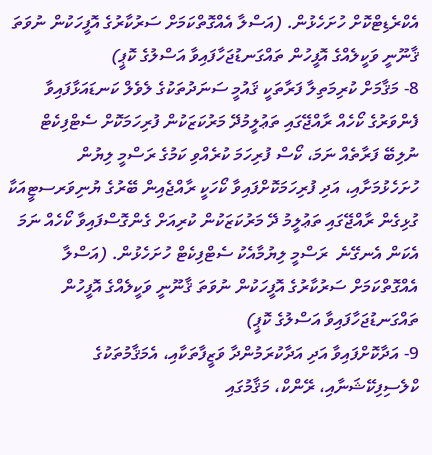އެކްރެޑިޓްކޮށް ހުށަހެޅުން. (އަސްލާ އެއްގޮތްކަމަށް ސަރުކާރުގެ އޮފީހަކުން ނުވަތަ ޤާނޫނީ ވަކީލެއްގެ އޮފީހުން ތައްގަނޑުޖަހާފައިވާ އަސްލުގެ ކޮޕީ)
8- މަޤާމަށް ކުރިމަތިލާ ފަރާތަކީ ޤައުމީ ސަނަދުތަކުގެ ލެވެލް ކަނޑައަޅާފައިވާ ފެންވަރުގެ ކޯހެއް ރާއްޖޭގައި ތަޢުލީމުދޭ މަރުކަޒަކުން ފުރިހަމަކޮށް ސެޓްފިކެޓް ނުލިބޭ ފަރާތެއް ނަމަ، ކޯސް ފުރިހަމަ ކުރެއްވި ކަމުގެ ރަސްމީ ލިޔުން ހުށަހެޅުމަށާއި، އަދި ފުރިހަމަކޮށްފައިވާ ކޯހަކީ ރާއްޖެއިން ބޭރުގެ ޔުނިވަރސޓީއަކާ ގުޅިގެން ރާއްޖޭގައި ތަޢުލީމު ދޭ މަރުކަޒަކުން ކުރިއަށް ގެންގޮސްފައިވާ ކޯހެއް ނަމަ އެކަން އެނގޭނެ  ރަސްމީ ލިޔުމާއެކު ސެޓްފިކެޓް ހުށަހެޅުން. (އަސްލާ އެއްގޮތްކަމަށް ސަރުކާރުގެ އޮފީހަކުން ނުވަތަ ޤާނޫނީ ވަކީލެއްގެ އޮފީހުން ތައްގަނޑުޖަހާފައިވާ އަސްލުގެ ކޮޕީ)
9- އަދާކޮށްފައިވާ އަދި އަދާކުރަމުންދާ ވަޒީފާތަކާއި، އެމަޤާމުތަކުގެ ކްލެސިފިކޭޝަނާއި، ރޭންކް، މަޤާމުގައި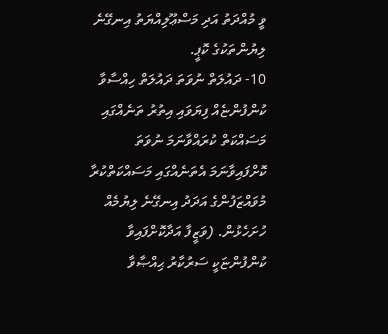ވީ މުއްދަތު އަދި މަސްޢޫލިއްޔަތު އިނގޭނެ ލިޔުންތަކުގެ ކޮޕީ.
10- ދައުލަތް ނުވަތަ ދައުލަތް ހިއްސާވާ ކުންފުންޏެއް ފިޔަވައި އިތުރު ތަނެއްގައި މަސައްކަތް ކުރައްވާނަމަ ނުވަތަ ކޮށްފައިވާނަމަ އެތަނެއްގައި މަސައްކަތްކުރާ މުވައްޒަފުންގެ އަދަދު އިނގޭނެ ލިޔުމެއް ހުށަހެޅުން. (ވަޒީފާ އަދާކޮށްފައިވާ ކުންފުންޏަކީ ސަރުކާރު ޙިއްޞާވާ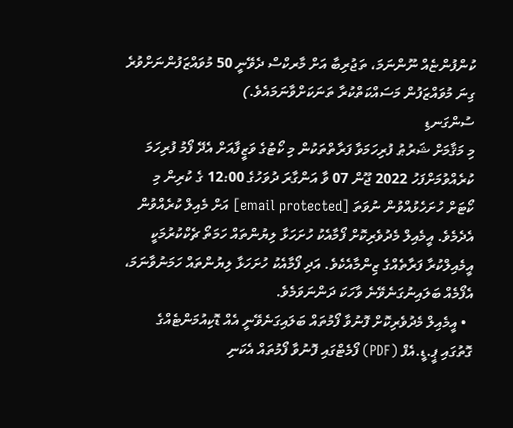ކުންފުންޏެއް ނޫންނަމަ، ތަޖުރިބާ އަށް މާރކްސް ދެވޭނީ 50 މުވައްޒަފުންނަށްވުރެ ގިނަ މުވައްޒަފުން މަސައްކަތްކުރާ ތަނަކަށްވާނަމައެވެ.)
ސުންގަނޑި
މި މަޤާމަށް ޝަރުޠު ފުރިހަމަވާ ފަރާތްތަކުން މި ކޯޓުގެ ވަޒީފާއަށް އެދޭ ފޯމު ފުރިހަމަ ކުރެއްވުމަށްފަހު 2022 ޖޫން 07 ވާ އަންގާރަ ދުވަހުގެ 12:00 ގެ ކުރިން މި ކޯޓަށް ހުށަހެޅުއްވުން ނުވަތަ [email protected] އަށް މެއިލް ކުރެއްވުން އެދެމެވެ. އީމެއިލް މެދުވެރިކޮށް ފޯމާއެކު ހުށަހަޅާ ލިޔުންތައް ހަމަތޯ ޗެކްކުރުމަކީ އީމެއިލްކުރާ ފަރާތެއްގެ ޒިންމާއެކެވެ. އަދި ފޯމާއެކު ހުށަހަޅާ ލިޔުންތައް ހަމަނުވާނަމަ، އެފޯމެއް ބަލައިނުގަނެވޭނެ ވާހަކަ ދަންނަވަމެވެ.
  • އީމެއިލް މެދުވެރިކޮށް ފޮނުވާ ފޯމުތައް ބަލައިގަނެވޭނީ އެއް ޑޮކިއުމަންޓެއްގެ ގޮތުގައި ޕީ.ޑީ.އެފް (PDF) ފޯމެޓްގައި ފޮނުވާ ފޯމުތައް އެކަނި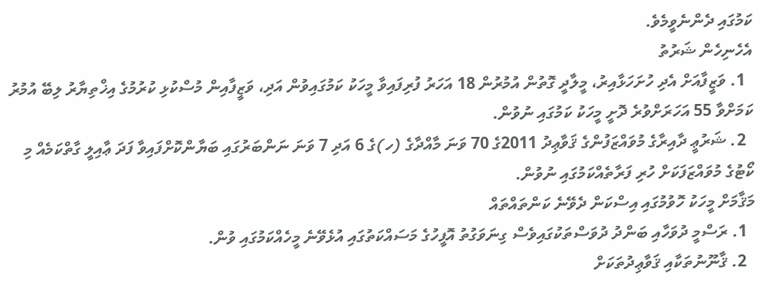ކަމުގައި ދެންނެވީމެވެ.
އެހެނިހެން ޝަރުތު
  1. ވަޒީފާއަށް އެދި ހުށަހަޅާއިރު، މީލާދީ ގޮތުން އުމުރުން 18 އަހަރު ފުރިފައިވާ މީހަކު ކަމުގައިވުން އަދި، ވަޒީފާއިން މުސްކުޅި ކުރުމުގެ އިޚްތިޔާރު ލިބޭ އުމުރު ކަމަށްވާ 55 އަހަރަށްވުރެ ދޮށީ މީހަކު ކަމުގައި ނުވުން.
  2. ޝަރުޢީ ދާއިރާގެ މުވައްޒަފުންގެ ޤަވާޢިދު 2011ގެ 70 ވަނަ މާއްދާގެ (ހ)ގެ 6 އަދި 7 ވަނަ ނަންބަރުގައި ބަޔާންކޮށްފައިވާ ފަދަ ޢާއިލީ ގާތްކަމެއް މި ކޯޓުގެ މުވައްޒަފަކަށް ހުރި ފަރާތެއްކަމުގައި ނުވުން.
މަޤާމަށް މީހަކު ހޮވުމުގައި އިސްކަން ދެވޭނެ ކަންތައްތައް
  1. ރަސްމީ ދުވަހާއި ބަންދު ދުވަސްތަކުގައިވެސް ގިނަވަގުތު އޮފީހުގެ މަސައްކަތުގައި އުޅެވޭނެ މީހެއްކަމުގައި ވުން.
  2. ޤާނޫނުތަކާއި ޤަވާޢިދުތަކަށް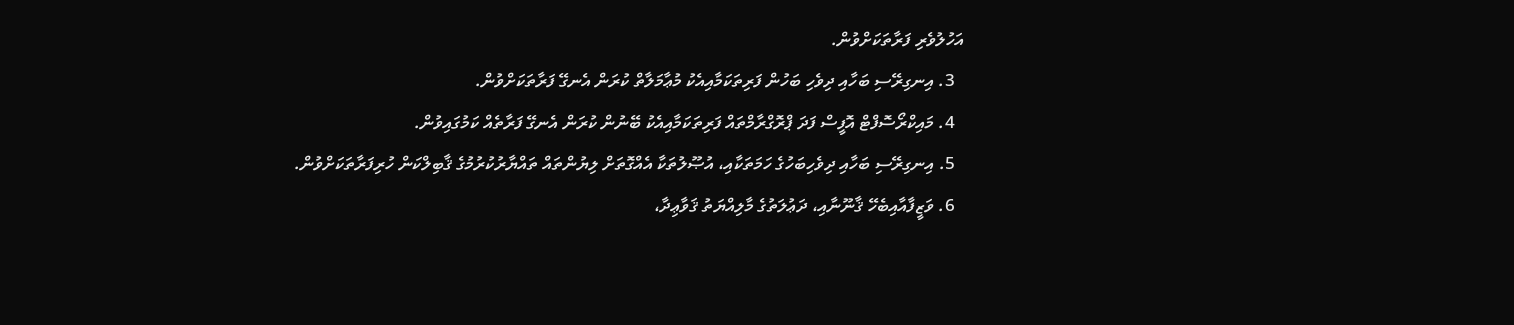އަހުލުވެރި ފަރާތަކަށްވުން.
  3. އިނގިރޭސި ބަހާއި ދިވެހި ބަހުން ފަރިތަކަމާއިއެކު މުޢާމަލާތް ކުރަން އެނގޭ ފަރާތަކަށްވުން.
  4. މައިކްރޯސޮފްޓް އޮފީސް ފަދަ ޕްރޮގްރާމްތައް ފަރިތަކަމާއިއެކު ބޭނުން ކުރަން އެނގޭ ފަރާތެއް ކަމުގައިވުން.
  5. އިނގިރޭސި ބަހާއި ދިވެހިބަހުގެ ހަމަތަކާއި، އުޞޫލުތަކާ އެއްގޮތަށް ލިޔުންތައް ތައްޔާރުކުރުމުގެ ޤާބިލްކަން ހުރިފަރާތަކަށްވުން.
  6. ވަޒީފާއާއިބެހޭ ޤާނޫނާއި، ދަޢުލަތުގެ މާލިއްޔަތު ޤަވާޢިދާ،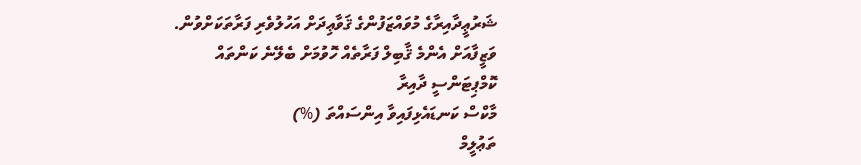ޝަރުޢީދާއިރާގެ މުވައްޒަފުންގެ ޤަވާޢިދަށް އަހުލުވެރި ފަރާތަކަށްވުން.
ވަޒީފާއަށް އެންމެ ޤާބިލް ފަރާތެއް ހޮވުމަށް ބެލޭނެ ކަންތައް
ކޮމްޕިޓަންސީ ދާއިރާ
މާކްސް ކަނޑައެޅިފައިވާ އިންސައްތަ (%)
ތަޢުލީމް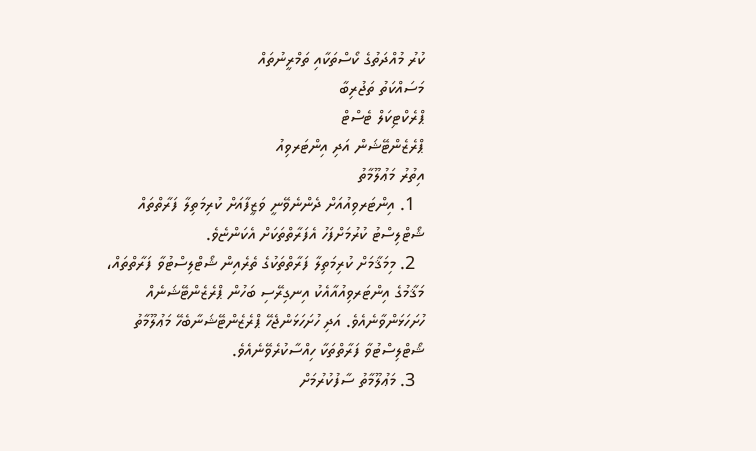ކުރު މުއްދަތުގެ ކޯސްތަކާއި ތަމްރީނުތައް
މަސައްކަތު ތަޖުރިބާ
ޕްރެކްޓިކަލް ޓެސްޓް
ޕްރެޒެންޓޭޝަން އަދި އިންޓަރވިއު
އިތުރު މަޢުލޫމާތު
  1. އިންޓަރވިއުއަށް ދެންނެވޭނީ ވަޒީފާއަށް ކުރިމަތިލާ ފަރާތްތައް ޝޯޓްލިސްޓު ކުރުމަށްފަހު އެފަރާތްތަކަށް އެކަންޏެވެ.
  2. މިމަޤާމަށް ކުރިމަތިލާ ފަރާތްތަކުގެ ތެރެއިން ޝޯޓްލިސްޓުވާ ފަރާތްތައް، މަޤާމުގެ އިންޓަރވިއުއާއެކު އިނގިރޭސި ބަހުން ޕްރެޒެންޓޭޝަނެއް ހުށަހަޅަންވާނެއެވެ. އަދި ހުށަހަޅަންޖެހޭ ޕްރެޒެންޓޭޝަނާބެހޭ މަޢުލޫމާތު ޝޯޓްލިސްޓުވާ ފަރާތްތަކާ ހިއްސާކުރެވޭނެއެވެ.
  3. މަޢުލޫމާތު ސާފުކުރުމަށް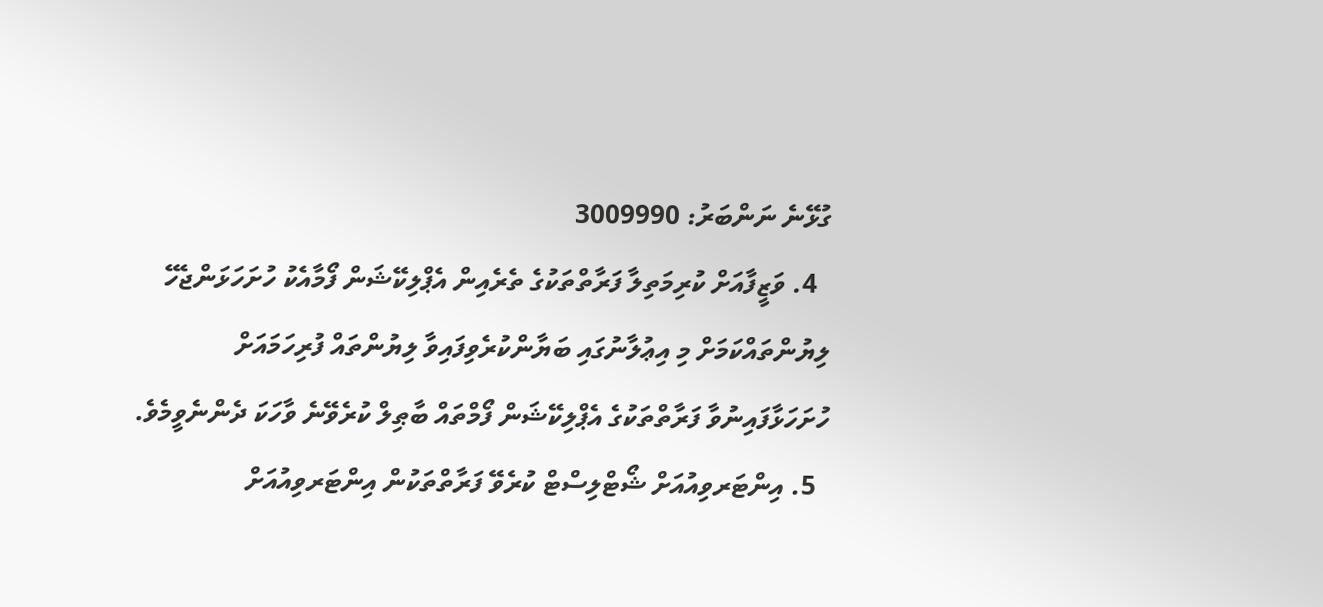ގުޅޭނެ ނަންބަރު: 3009990
  4. ވަޒީފާއަށް ކުރިމަތިލާ ފަރާތްތަކުގެ ތެރެއިން އެޕްލިކޭޝަން ފޯމާއެކު ހުށަހަޅަންޖެހޭ ލިޔުންތައްކަމަށް މި އިޢުލާނުގައި ބަޔާންކުރެވިފައިވާ ލިޔުންތައް ފުރިހަމައަށް ހުށަހަޅާފައިނުވާ ފަރާތްތަކުގެ އެޕްލިކޭޝަން ފޯމްތައް ބާޠިލް ކުރެވޭނެ ވާހަކަ ދެންނެވީމެވެ.
  5. އިންޓަރވިއުއަށް ޝޯޓްލިސްޓް ކުރެވޭ ފަރާތްތަކުން އިންޓަރވިއުއަށް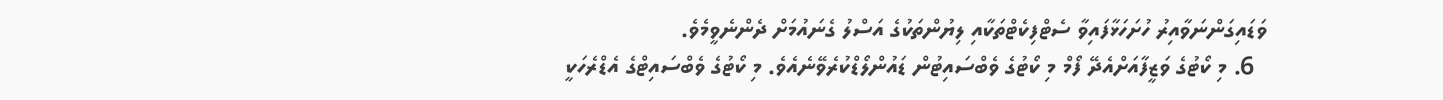ވަޑައިގަންނަވާއިރު ހުށަހަޅާފައިވާ ސެޓްފިކެޓްތަކާއި ލިޔުންތަކުގެ އަސްލު ގެނައުމަށް ދެންނެވީމެވެ.
  6. މި ކޯޓުގެ ވަޒީފާއަށްއެދޭ ފޯމް މި ކޯޓުގެ ވެބްސައިޓުން ޑައުންލޯޑްކުރެވޭނެއެވެ. މި ކޯޓުގެ ވެބްސައިޓްގެ އެޑްރެހަކީ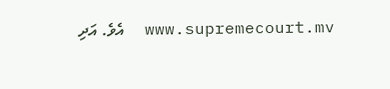www.supremecourt.mv  އެވެ. އަދި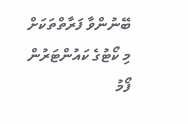ބޭނުންވާ ފަރާތްތަކަށް މި ކޯޓުގެ ކައުންޓަރުން ފޯމު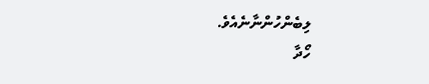ލިބެންހުންނާނެއެވެ.
ހޯދާ